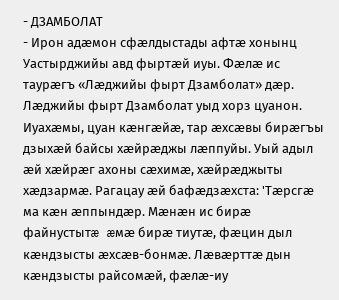- ДЗАМБОЛАТ
- Ирон адæмон сфæлдыстады афтæ хонынц Уастырджийы авд фыртæй иуы. Фæлæ ис таурæгъ «Лæджийы фырт Дзамболат» дæр. Лæджийы фырт Дзамболат уыд хорз цуанон. Иуахæмы, цуан кæнгæйæ, тар æхсæвы бирæгъы дзыхæй байсы хæйрæджы лæппуйы. Уый адыл æй хæйрæг ахоны сæхимæ, хæйрæджыты хæдзармæ. Рагацау æй бафæдзæхста: 'Тæрсгæ ма кæн æппындæр. Мæнæн ис бирæ файнустытæ æмæ бирæ тиутæ, фæцин дыл кæндзысты æхсæв-бонмæ. Лæвæрттæ дын кæндзысты райсомæй, фæлæ-иу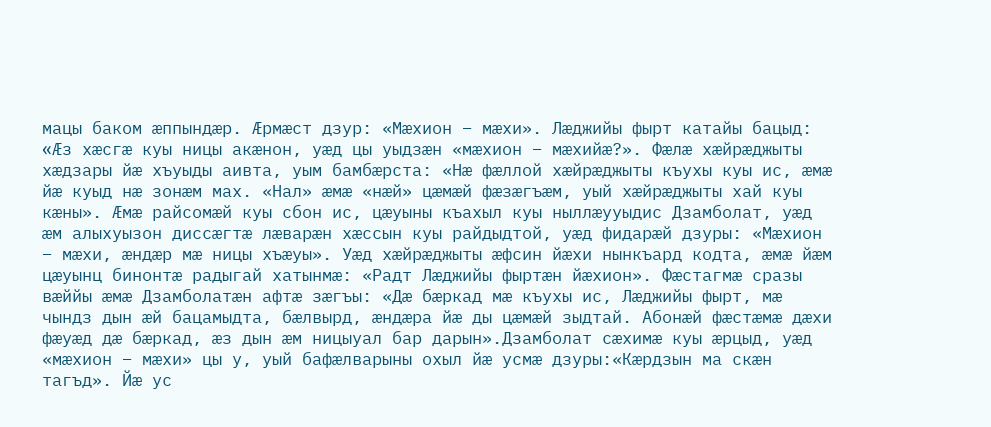мацы баком æппындæр. Æрмæст дзур: «Мæхион – мæхи». Лæджийы фырт катайы бацыд: «Æз хæсгæ куы ницы акæнон, уæд цы уыдзæн «мæхион – мæхийæ?». Фæлæ хæйрæджыты хæдзары йæ хъуыды аивта, уым бамбæрста: «Нæ фæллой хæйрæджыты къухы куы ис, æмæ йæ куыд нæ зонæм мах. «Нал» æмæ «нæй» цæмæй фæзæгъæм, уый хæйрæджыты хай куы кæны». Æмæ райсомæй куы сбон ис, цæуыны къахыл куы ныллæууыдис Дзамболат, уæд æм алыхуызон диссæгтæ лæварæн хæссын куы райдыдтой, уæд фидарæй дзуры: «Мæхион – мæхи, æндæр мæ ницы хъæуы». Уæд хæйрæджыты æфсин йæхи нынкъард кодта, æмæ йæм цæуынц бинонтæ радыгай хатынмæ: «Радт Лæджийы фыртæн йæхион». Фæстагмæ сразы вæййы æмæ Дзамболатæн афтæ зæгъы: «Дæ бæркад мæ къухы ис, Лæджийы фырт, мæ чындз дын æй бацамыдта, бæлвырд, æндæра йæ ды цæмæй зыдтай. Абонæй фæстæмæ дæхи фæуæд дæ бæркад, æз дын æм ницыуал бар дарын».Дзамболат сæхимæ куы æрцыд, уæд «мæхион – мæхи» цы у, уый бафæлварыны охыл йæ усмæ дзуры:«Кæрдзын ма скæн тагъд». Йæ ус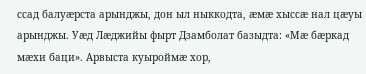ссад балуæрста арынджы, дон ыл ныккодта, æмæ хыссæ нал цæуы арынджы. Уæд Лæджийы фырт Дзамболат базыдта: «Мæ бæркад мæхи баци». Арвыста куыроймæ хор,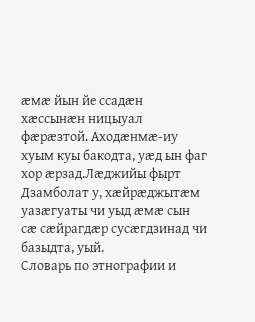æмæ йын йе ссадæн хæссынæн ницыуал фæрæзтой. Аходæнмæ-иу хуым куы бакодта, уæд ын фаг хор æрзад.Лæджийы фырт Дзамболат у, хæйрæджытæм уазæгуаты чи уыд æмæ сын сæ сæйрагдæр сусæгдзинад чи базыдта, уый.
Словарь по этнографии и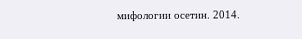мифологии осетин. 2014.